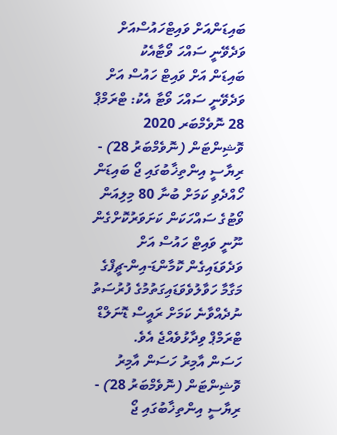ބައިޑަންއަށް ވައިޓްހައުސްއަށް ވަދެވޭނީ ސައްހަ ވޯޓާއެކު
ބައިޑަން އަށް ވައިޓް ހައުސް އަށް ވަދެވޭނީ ސައްހަ ވޯޓާ އެކު: ޓްރަމްޕް
28 ނޮވެމްބަރ 2020
ވޮޝިންޓަން (ނޮވެމްބަރު 28) - ރިޔާސީ އިންތިޚާބުގައި ޖޯ ބައިޑަން ހޯއްދެވި ކަމަށް ބުނާ 80 މިލިއަން ވޯޓުގެ ސައްހަކަން ކަށަވަރުކޮށްގެން ނޫނީ ވައިޓް ހައުސް އަށް ވަދެވަޑައިގެން ކޮމާންޑަ-އިން-ޗީފްގެ މަގާމާ ހަވާލުވެވަޑައިގަތުމުގެ ފުރުސަތު ނުދެއްވާނެ ކަމަށް ރައީސް ޑޮނަލްޑް ޓްރަމްޕް ވިދާޅުވެއްޖެ އެވެ.
ހަސަން އާމިރު ހަސަން އާމިރު
ވޮޝިންޓަން (ނޮވެމްބަރު 28) - ރިޔާސީ އިންތިޚާބުގައި ޖޯ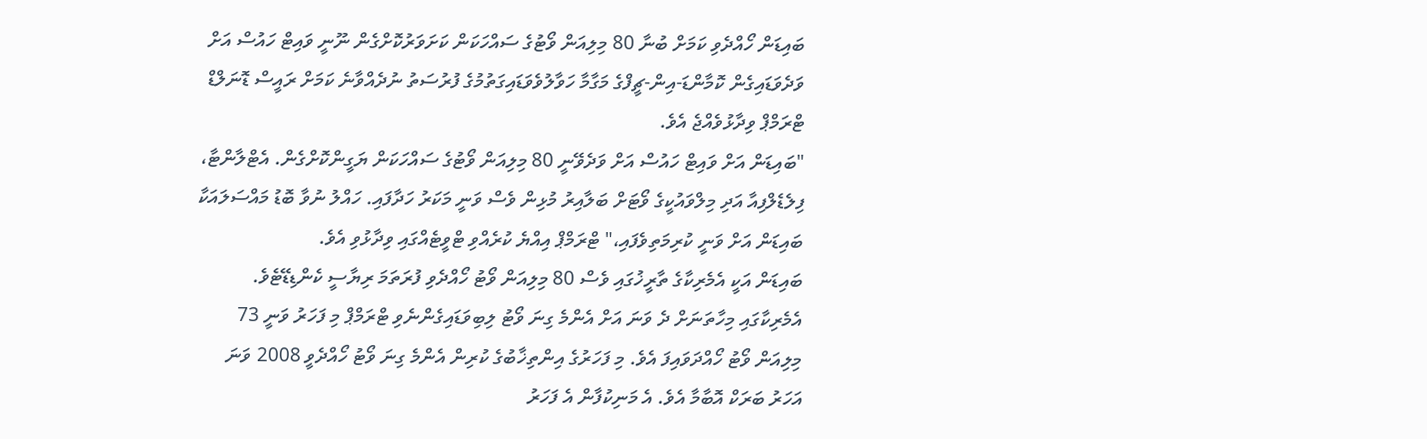ބައިޑަން ހޯއްދެވި ކަމަށް ބުނާ 80 މިލިއަން ވޯޓުގެ ސައްހަކަން ކަށަވަރުކޮށްގެން ނޫނީ ވައިޓް ހައުސް އަށް ވަދެވަޑައިގެން ކޮމާންޑަ-އިން-ޗީފްގެ މަގާމާ ހަވާލުވެވަޑައިގަތުމުގެ ފުރުސަތު ނުދެއްވާނެ ކަމަށް ރައީސް ޑޮނަލްޑް ޓްރަމްޕް ވިދާޅުވެއްޖެ އެވެ.
"ބައިޑަން އަށް ވައިޓް ހައުސް އަށް ވަދެވޭނީ 80 މިލިއަން ވޯޓުގެ ސައްހަކަން ޔަގީންކޮށްގެން. އެޓްލާންޓާ، ފިލެޑެލްފިއާ އަދި މިލްވައުކީގެ ވޯޓަށް ބަލާއިރު މުޅިން ވެސް ވަނީ މަކަރު ހަދާފައި. ހައްލު ނުވާ ބޮޑު މައްސަލައަކާ ބައިޑަން އަށް ވަނީ ކުރިމަތިވެފައި،" ޓްރަމްޕް އިއްޔެ ކުރެއްވި ޓްވީޓެއްގައި ވިދާޅުވި އެވެ.
ބައިޑަން އަކީ އެމެރިކާގެ ތާރީޚުގައި ވެސް 80 މިލިއަން ވޯޓު ހޯއްދެވި ފުރަތަމަ ރިޔާސީ ކެންޑިޑޭޓެވެ. އެމެރިކާގައި މިހާތަނަށް ދެ ވަނަ އަށް އެންމެ ގިނަ ވޯޓު ލިބިވަޑައިގެންނެވި ޓްރަމްޕް މި ފަހަރު ވަނީ 73 މިލިއަން ވޯޓު ހޯއްދަވައިފަ އެވެ. މި ފަހަރުގެ އިންތިޚާބުގެ ކުރިން އެންމެ ގިނަ ވޯޓު ހޯއްދެވީ 2008 ވަނަ އަހަރު ބަރަކް އޮބާމާ އެވެ. އެ މަނިކުފާން އެ ފަހަރު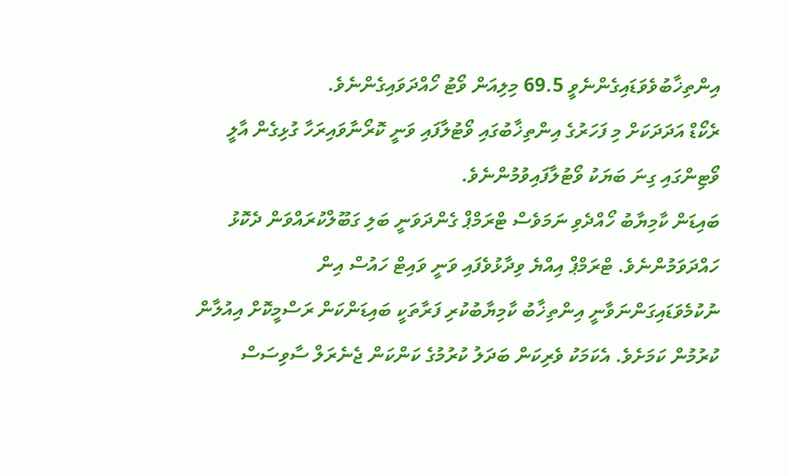އިންތިޚާބުވެވަޑައިގެންނެވީ 69.5 މިލިއަން ވޯޓު ހޯއްދަވައިގެންނެވެ.
ރެކޯޑް އަދަދަކަށް މި ފަހަރުގެ އިންތިޚާބުގައި ވޯޓުލާފައި ވަނީ ކޮރޯނާވައިރަހާ ގުޅިގެން އާލީ ވޯޓިންގައި ގިނަ ބަޔަކު ވޯޓުލާފައިވުމުންނެވެ.
ބައިޑަން ކާމިޔާބު ހޯއްދެވި ނަމަވެސް ޓްރަމްޕް ގެންދަވަނީ ބަލި ގަބޫލްކުރައްވަން ދެކޮޅު ހައްދަވަމުންނެވެ. ޓްރަމްޕް އިއްޔެ ވިދާޅުވެފައި ވަނީ ވައިޓް ހައުސް އިން ނުކުމެވަޑައިގަންނަވާނީ އިންތިޚާބު ކާމިޔާބުކުރި ފަރާތަކީ ބައިޑަންކަން ރަސްމީކޮށް އިއުލާން ކުރުމުން ކަމަށެވެ. އެކަމަކު ވެރިކަން ބަދަލު ކުރުމުގެ ކަންކަން ޖެނެރަލް ސާވިސަސް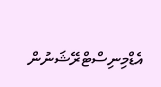އެޑްމިނިސްޓްރޭޝަނުން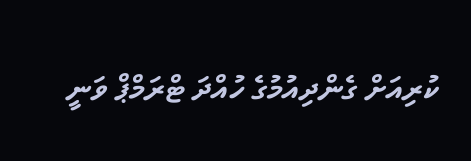ކުރިއަށް ގެންދިއުމުގެ ހުއްދަ ޓްރަމްޕް ވަނީ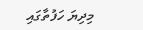މިދިޔަ ހަފުތާގައި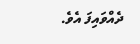ދެއްވައިފަ އެވެ.